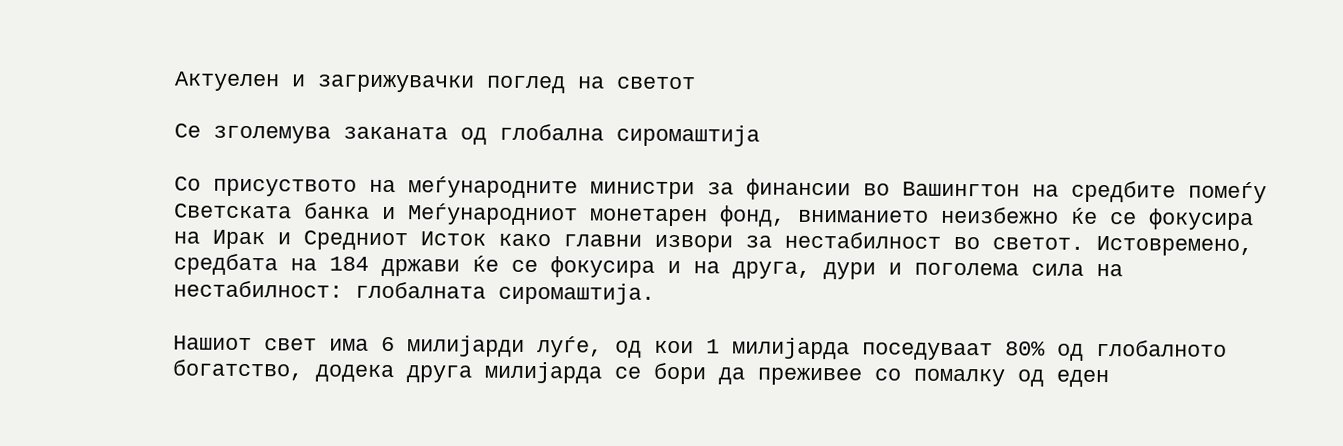Актуелен и загрижувачки поглед на светот

Се зголемува заканата од глобална сиромаштија

Со присуството на меѓународните министри за финансии во Вашингтон на средбите помеѓу Светската банка и Меѓународниот монетарен фонд, вниманието неизбежно ќе се фокусира на Ирак и Средниот Исток како главни извори за нестабилност во светот. Истовремено, средбата на 184 држави ќе се фокусира и на друга, дури и поголема сила на нестабилност: глобалната сиромаштија.

Нашиот свет има 6 милијарди луѓе, од кои 1 милијарда поседуваат 80% од глобалното богатство, додека друга милијарда се бори да преживее со помалку од еден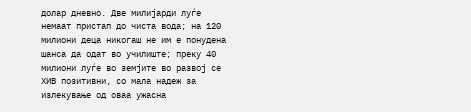долар дневно. Две милијарди луѓе немаат пристап до чиста вода; на 120 милиони деца никогаш не им е понудена шанса да одат во училиште; преку 40 милиони луѓе во земјите во развој се ХИВ позитивни, со мала надеж за излекување од оваа ужасна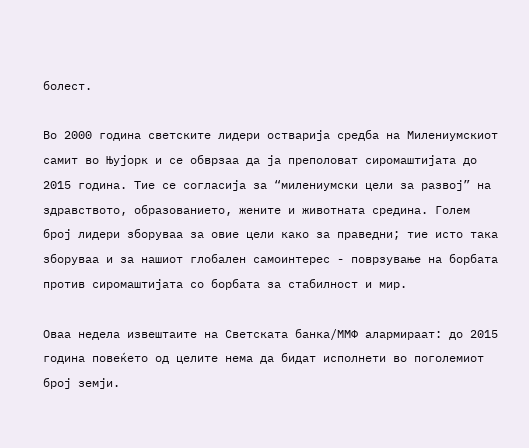болест.

Во 2000 година светските лидери остварија средба на Милениумскиот самит во Њујорк и се обврзаа да ја преполоват сиромаштијата до 2015 година. Тие се согласија за “милениумски цели за развој” на здравството, образованието, жените и животната средина. Голем број лидери зборуваа за овие цели како за праведни; тие исто така зборуваа и за нашиот глобален самоинтерес - поврзување на борбата против сиромаштијата со борбата за стабилност и мир.

Оваа недела извештаите на Светската банка/ММФ алармираат: до 2015 година повеќето од целите нема да бидат исполнети во поголемиот број земји.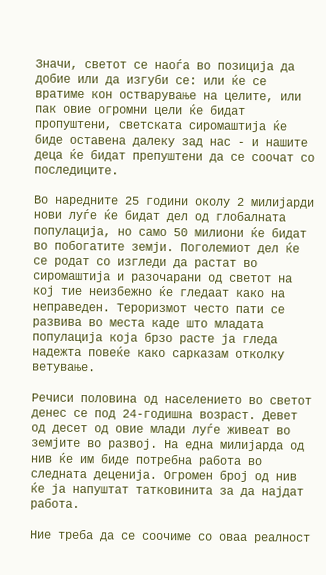Значи, светот се наоѓа во позиција да добие или да изгуби се: или ќе се вратиме кон остварување на целите, или пак овие огромни цели ќе бидат пропуштени, светската сиромаштија ќе биде оставена далеку зад нас - и нашите деца ќе бидат препуштени да се соочат со последиците.

Во наредните 25 години околу 2 милијарди нови луѓе ќе бидат дел од глобалната популација, но само 50 милиони ќе бидат во побогатите земји. Поголемиот дел ќе се родат со изгледи да растат во сиромаштија и разочарани од светот на кој тие неизбежно ќе гледаат како на неправеден. Тероризмот често пати се развива во места каде што младата популација која брзо расте ја гледа надежта повеќе како сарказам отколку ветување.

Речиси половина од населението во светот денес се под 24-годишна возраст. Девет од десет од овие млади луѓе живеат во земјите во развој. На една милијарда од нив ќе им биде потребна работа во следната деценија. Огромен број од нив ќе ја напуштат татковинита за да најдат работа.

Ние треба да се соочиме со оваа реалност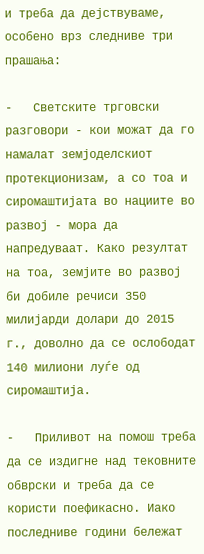и треба да дејствуваме, особено врз следниве три прашања:

-   Светските трговски разговори - кои можат да го намалат земјоделскиот протекционизам, а со тоа и сиромаштијата во нациите во развој - мора да напредуваат. Како резултат на тоа, земјите во развој би добиле речиси 350 милијарди долари до 2015 г., доволно да се ослободат 140 милиони луѓе од сиромаштија.

-   Приливот на помош треба да се издигне над тековните обврски и треба да се користи поефикасно. Иако последниве години бележат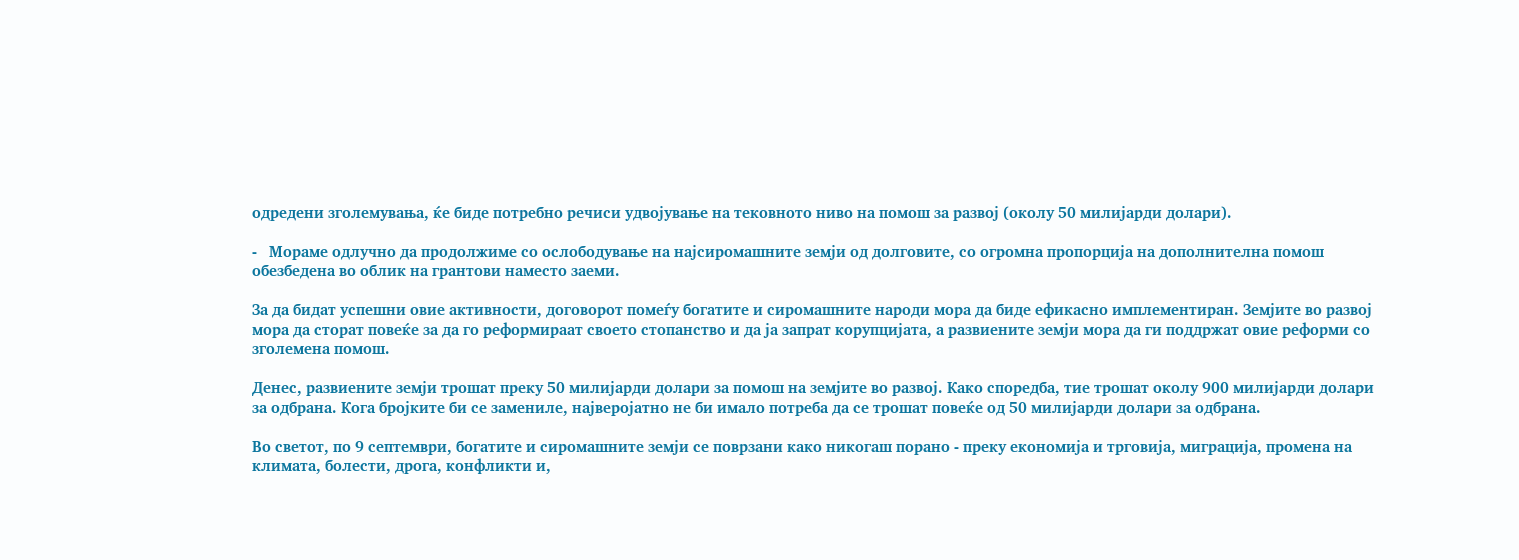одредени зголемувања, ќе биде потребно речиси удвојување на тековното ниво на помош за развој (околу 50 милијарди долари).

-   Мораме одлучно да продолжиме со ослободување на најсиромашните земји од долговите, со огромна пропорција на дополнителна помош обезбедена во облик на грантови наместо заеми.

За да бидат успешни овие активности, договорот помеѓу богатите и сиромашните народи мора да биде ефикасно имплементиран. Земјите во развој мора да сторат повеќе за да го реформираат своето стопанство и да ја запрат корупцијата, а развиените земји мора да ги поддржат овие реформи со зголемена помош.

Денес, развиените земји трошат преку 50 милијарди долари за помош на земјите во развој. Како споредба, тие трошат околу 900 милијарди долари за одбрана. Кога бројките би се замениле, најверојатно не би имало потреба да се трошат повеќе од 50 милијарди долари за одбрана.

Во светот, по 9 септември, богатите и сиромашните земји се поврзани како никогаш порано - преку економија и трговија, миграција, промена на климата, болести, дрога, конфликти и,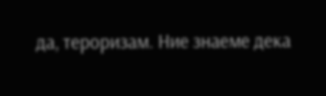да, тероризам. Ние знаеме дека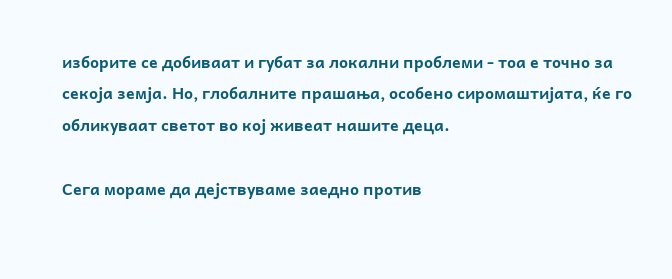изборите се добиваат и губат за локални проблеми - тоа е точно за секоја земја. Но, глобалните прашања, особено сиромаштијата, ќе го обликуваат светот во кој живеат нашите деца.

Сега мораме да дејствуваме заедно против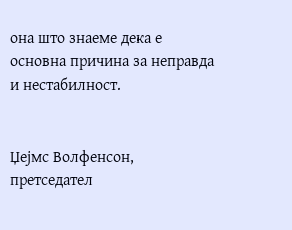она што знаеме дека е основна причина за неправда и нестабилност.


Џејмс Волфенсон,
претседател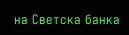на Светска банка